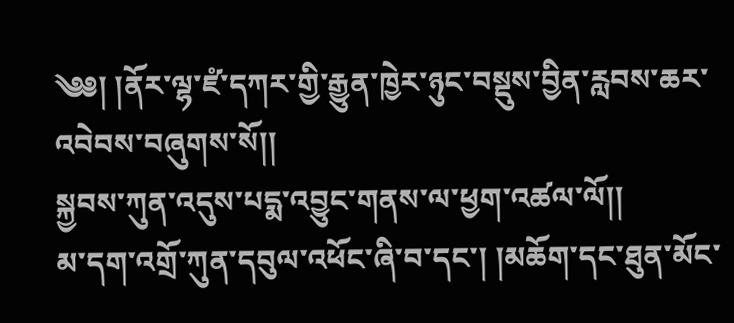༄༅། །ནོར་ལྷ་ཛཾ་དཀར་གྱི་རྒྱུན་ཁྱེར་ཉུང་བསྡུས་བྱིན་རླབས་ཆར་འབེབས་བཞུགས་སོ།།
སྐྱབས་ཀུན་འདུས་པདྨ་འབྱུང་གནས་ལ་ཕྱག་འཚལ་ལོ།།
མ་དག་འགྲོ་ཀུན་དབུལ་འཕོང་ཞི་བ་དང་། །མཆོག་དང་ཐུན་མོང་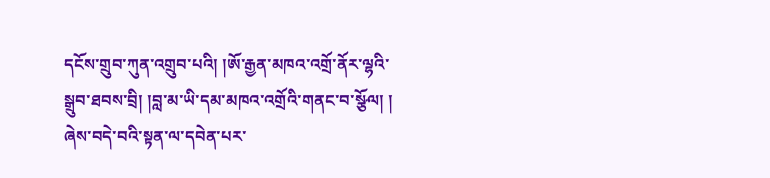དངོས་གྲུབ་ཀུན་འགྲུབ་པའི། །ཨོ་རྒྱན་མཁའ་འགྲོ་ནོར་ལྷའི་སྒྲུབ་ཐབས་བྲི། །བླ་མ་ཡི་དམ་མཁའ་འགྲོའི་གནང་བ་སྩོལ། །
ཞེས་བདེ་བའི་སྟན་ལ་དབེན་པར་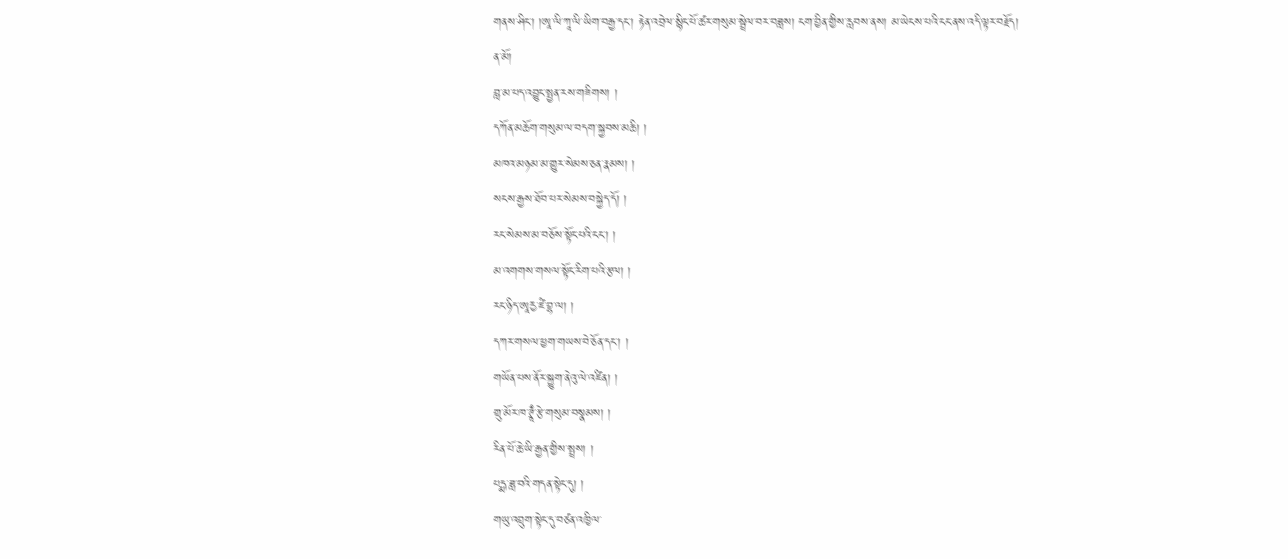གནས་ཤིང་། །ཨཱ་ལི་ཀཱ་ལི་ཡིག་བརྒྱ་དང་། རྟེན་འབྲེལ་སྙིང་པོ་ཚར་གསུམ་སྦྲེལ་བར་བཟླས། ངག་བྱིན་གྱིས་རླབས་ནས། མ་ཡེངས་པའི་ངང་ནས་འདི་ལྟར་བརྗོད།
ན་མོ།
བླ་མ་པད་འབྱུང་སྤྱན་རས་གཟིགས། །
དཀོན་མཆོག་གསུམ་ལ་བདག་སྐྱབས་མཆི། །
མཁའ་མཉམ་མ་གྱུར་སེམས་ཅན་རྣམས། །
སངས་རྒྱས་ཐོབ་པར་སེམས་བསྐྱེད་དོ། །
རང་སེམས་མ་བཅོས་སྟོང་པའི་ངང་། །
མ་འགགས་གསལ་སྟོང་རིག་པའི་རྩལ། །
རང་ཉིད་ཨཱརྱ་ཛཾ་བྷ་ལ། །
དཀར་གསལ་ཕྱག་གཡས་བེ་ཅོན་དང་། །
གཡོན་པས་ནོར་སྐྱུག་ནེའུ་ལེ་འཛིན། །
གྲུ་མོར་ཁ་ཊྲཱྃ་རྩེ་གསུམ་བསྣམས། །
རིན་པོ་ཆེ་ཡི་རྒྱན་གྱིས་སྤྲས། །
པདྨ་ཟླ་བའི་གདན་སྟེང་དུ། །
གཡུ་འབྲུག་སྟེང་དུ་བཙན་འཁྱིལ་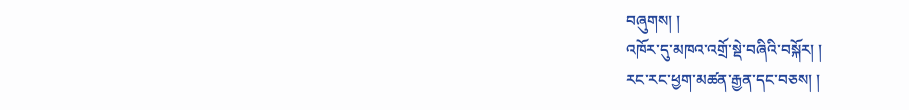བཞུགས། །
འཁོར་དུ་མཁའ་འགྲོ་སྡེ་བཞིའི་བསྐོར། །
རང་རང་ཕྱག་མཚན་རྒྱན་དང་བཅས། །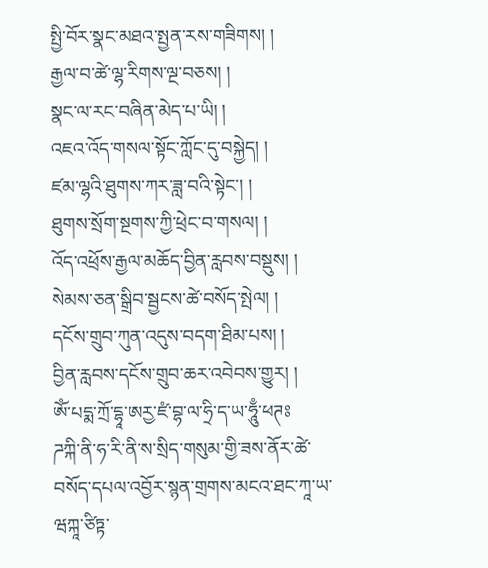སྤྱི་བོར་སྣང་མཐའ་སྤྱན་རས་གཟིགས། །
རྒྱལ་བ་ཚེ་ལྷ་རིགས་ལྔ་བཅས། །
སྣང་ལ་རང་བཞིན་མེད་པ་ཡི། །
འཇའ་འོད་གསལ་སྟོང་ཀློང་དུ་བསྐྱེད། །
ཛམ་ལྷའི་ཐུགས་ཀར་ཟླ་བའི་སྟེང་། །
ཐུགས་སྲོག་སྔགས་ཀྱི་ཕྲེང་བ་གསལ། །
འོད་འཕྲོས་རྒྱལ་མཆོད་བྱིན་རླབས་བསྡུས། །
སེམས་ཅན་སྒྲིབ་སྦྱངས་ཚེ་བསོད་སྤེལ། །
དངོས་གྲུབ་ཀུན་འདུས་བདག་ཐིམ་པས། །
བྱིན་རླབས་དངོས་གྲུབ་ཆར་འབེབས་གྱུར། །
ཨོཾ་པདྨ་ཀྲོ་དྷཱ་ཨརྱ་ཛཾ་བྷ་ལ་ཧྲི་ད་ཡ་ཧཱུྃ་ཕཊཿ
ཌཀྐི་ནི་ཧ་རི་ནི་ས་སྲིད་གསུམ་གྱི་ཟས་ནོར་ཚེ་བསོད་དཔལ་འབྱོར་སྙན་གྲགས་མངའ་ཐང་ཀཱ་ཡ་ཝཀྐཱ་ཙིཏྟ་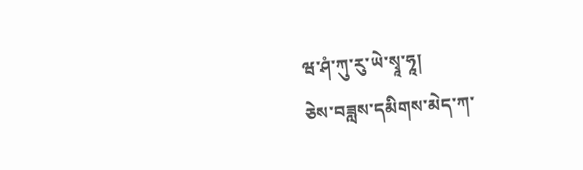ཝ་ཤཾ་ཀུ་རུ་ཡེ་སྭཱ་ཧཱ།
ཅེས་བཟླས་དམིགས་མེད་ཀ་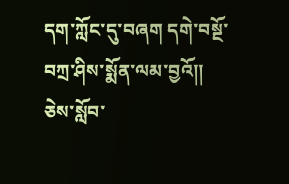དག་ཀློང་དུ་བཞག དགེ་བསྔོ་བཀྲ་ཤིས་སྨོན་ལམ་བྱའོ།།
ཅེས་སློབ་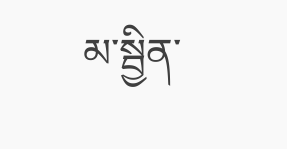མ་སྦྱིན་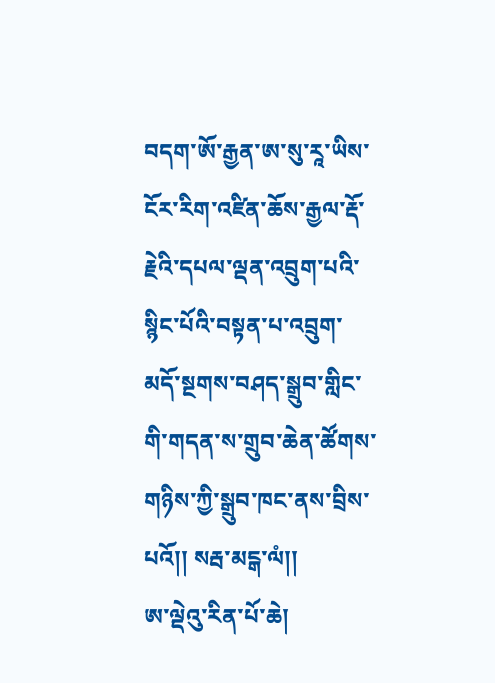བདག་ཨོ་རྒྱན་ཨ་སུ་རཱ་ཡིས་ངོར་རིག་འཛིན་ཆོས་རྒྱལ་རྡོ་རྗེའི་དཔལ་ལྡན་འབྲུག་པའི་སྙིང་པོའི་བསྟན་པ་འབྲུག་མདོ་སྔགས་བཤད་སྒྲུབ་གླིང་གི་གདན་ས་གྲུབ་ཆེན་ཚོགས་གཉིས་ཀྱི་སྒྲུབ་ཁང་ནས་བྲིས་པའོ།། སརྦ་མངྒ་ལཾ།།
ཨ་ལྡེའུ་རིན་པོ་ཆེ།